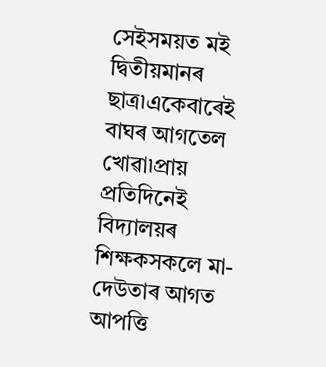সেইসময়ত মই দ্বিতীয়মানৰ ছাত্ৰ৷একেবাৰেই বাঘৰ আগতেল খোৱা৷প্ৰায় প্ৰতিদিনেই বিদ্যালয়ৰ শিক্ষকসকলে মা-দেউতাৰ আগত আপত্তি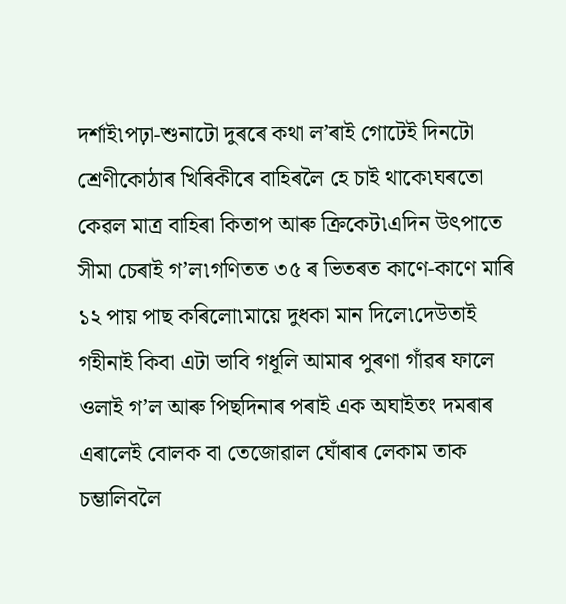দৰ্শাই৷পঢ়া-শুনাটো দুৰৰে কথা ল’ৰাই গোটেই দিনটো শ্ৰেণীকোঠাৰ খিৰিকীৰে বাহিৰলৈ হে চাই থাকে৷ঘৰতো কেৱল মাত্ৰ বাহিৰা কিতাপ আৰু ক্ৰিকেট৷এদিন উৎপাতে সীমা চেৰাই গ’ল৷গণিতত ৩৫ ৰ ভিতৰত কাণে-কাণে মাৰি ১২ পায় পাছ কৰিলো৷মায়ে দুধকা মান দিলে৷দেউতাই গহীনাই কিবা এটা ভাবি গধূলি আমাৰ পুৰণা গাঁৱৰ ফালে ওলাই গ’ল আৰু পিছদিনাৰ পৰাই এক অঘাইতং দমৰাৰ এৰালেই বোলক বা তেজোৱাল ঘোঁৰাৰ লেকাম তাক চম্ভালিবলৈ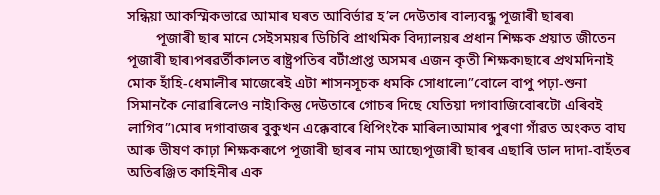সন্ধিয়া আকস্মিকভাৱে আমাৰ ঘৰত আবিৰ্ভাৱ হ’ল দেউতাৰ বাল্যবন্ধু পূজাৰী ছাৰৰ৷
        পূজাৰী ছাৰ মানে সেইসময়ৰ ডিচিবি প্ৰাথমিক বিদ্যালয়ৰ প্ৰধান শিক্ষক প্ৰয়াত জীতেন পূজাৰী ছাৰ৷পৰৱৰ্তীকালত ৰাষ্ট্ৰপতিৰ বটাঁপ্ৰাপ্ত অসমৰ এজন কৃতী শিক্ষক৷ছাৰে প্ৰথমদিনাই মোক হাঁহি-ধেমালীৰ মাজেৰেই এটা শাসনসূচক ধমকি সোধালে৷”বোলে বাপু পঢ়া-শুনা সিমানকৈ নোৱাৰিলেও নাই৷কিন্তু দেউতাৰে গোচৰ দিছে যেতিয়া দগাবাজিবোৰটো এৰিবই লাগিব”৷মোৰ দগাবাজৰ বুকুখন এক্কেবাৰে ধিপিংকৈ মাৰিল৷আমাৰ পুৰণা গাঁৱত অংকত বাঘ আৰু ভীষণ কাঢ়া শিক্ষকৰূপে পূজাৰী ছাৰৰ নাম আছে৷পূজাৰী ছাৰৰ এছাৰি ডাল দাদা-বাহঁতৰ অতিৰঞ্জিত কাহিনীৰ এক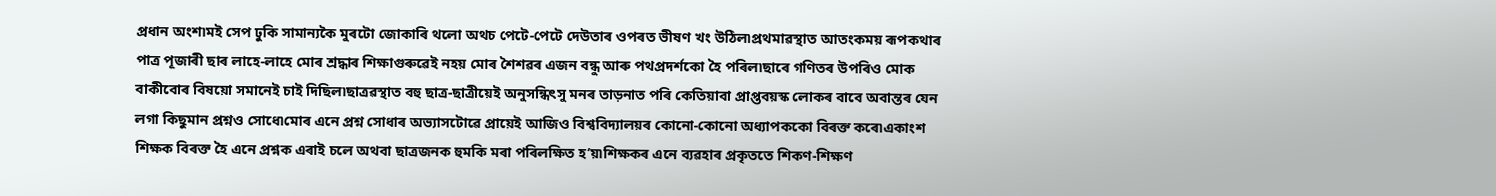প্ৰধান অংশ৷মই সেপ ঢুকি সামান্যকৈ মুৰটো জোকাৰি থলো অথচ পেটে-পেটে দেউতাৰ ওপৰত ভীষণ খং উঠিল৷প্ৰথমাৱস্থাত আতংকময় ৰূপকথাৰ পাত্ৰ পূজাৰী ছাৰ লাহে-লাহে মোৰ শ্ৰদ্ধাৰ শিক্ষাগুৰুৱেই নহয় মোৰ শৈশৱৰ এজন বন্ধু আৰু পথপ্ৰদৰ্শকো হৈ পৰিল৷ছাৰে গণিতৰ উপৰিও মোক বাকীবোৰ বিষয়ো সমানেই চাই দিছিল৷ছাত্ৰৱস্থাত বহু ছাত্ৰ-ছাত্ৰীয়েই অনুসন্ধিৎসু মনৰ তাড়নাত পৰি কেতিয়াবা প্ৰাপ্তবয়স্ক লোকৰ বাবে অবান্তৰ যেন লগা কিছুমান প্ৰশ্নও সোধে৷মোৰ এনে প্ৰশ্ন সোধাৰ অভ্যাসটোৱে প্ৰায়েই আজিও বিশ্ববিদ্যালয়ৰ কোনো-কোনো অধ্যাপককো বিৰক্ত কৰে৷একাংশ শিক্ষক বিৰক্ত হৈ এনে প্ৰশ্নক এৰাই চলে অথবা ছাত্ৰজনক হুমকি মৰা পৰিলক্ষিত হ’য়৷শিক্ষকৰ এনে ব্যৱহাৰ প্ৰকৃততে শিকণ-শিক্ষণ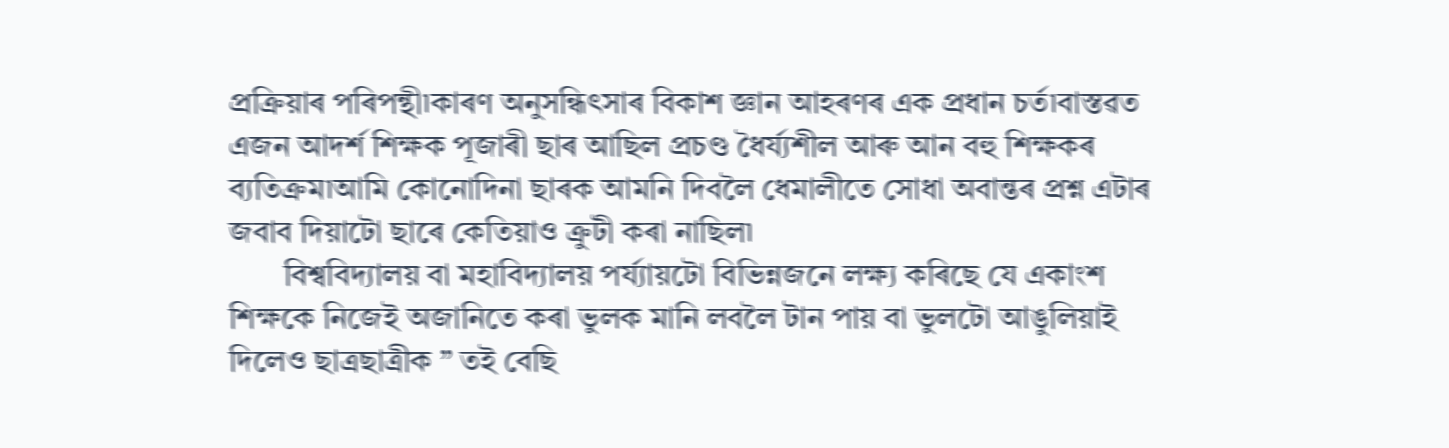প্ৰক্ৰিয়াৰ পৰিপন্থী৷কাৰণ অনুসন্ধিৎসাৰ বিকাশ জ্ঞান আহৰণৰ এক প্ৰধান চৰ্ত৷বাস্তৱত এজন আদৰ্শ শিক্ষক পূজাৰী ছাৰ আছিল প্ৰচণ্ড ধৈৰ্য্যশীল আৰু আন বহু শিক্ষকৰ ব্যতিক্ৰম৷আমি কোনোদিনা ছাৰক আমনি দিবলৈ ধেমালীতে সোধা অবান্তৰ প্ৰশ্ন এটাৰ জবাব দিয়াটো ছাৰে কেতিয়াও ক্ৰুটী কৰা নাছিল৷
       বিশ্ববিদ্যালয় বা মহাবিদ্যালয় পৰ্য্যায়টো বিভিন্নজনে লক্ষ্য কৰিছে যে একাংশ শিক্ষকে নিজেই অজানিতে কৰা ভুলক মানি লবলৈ টান পায় বা ভুলটো আঙুলিয়াই দিলেও ছাত্ৰছাত্ৰীক ” তই বেছি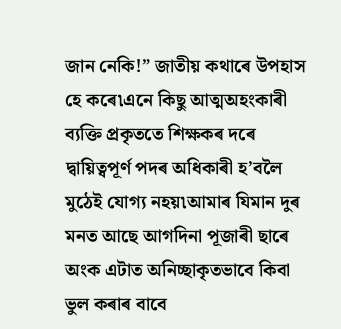জান নেকি!” জাতীয় কথাৰে উপহাস হে কৰে৷এনে কিছু আত্মঅহংকাৰী ব্যক্তি প্ৰকৃততে শিক্ষকৰ দৰে দ্বায়িত্বপূৰ্ণ পদৰ অধিকাৰী হ’বলৈ মুঠেই যোগ্য নহয়৷আমাৰ যিমান দুৰ মনত আছে আগদিনা পূজাৰী ছাৰে অংক এটাত অনিচ্ছাকৃতভাবে কিবা ভুল কৰাৰ বাবে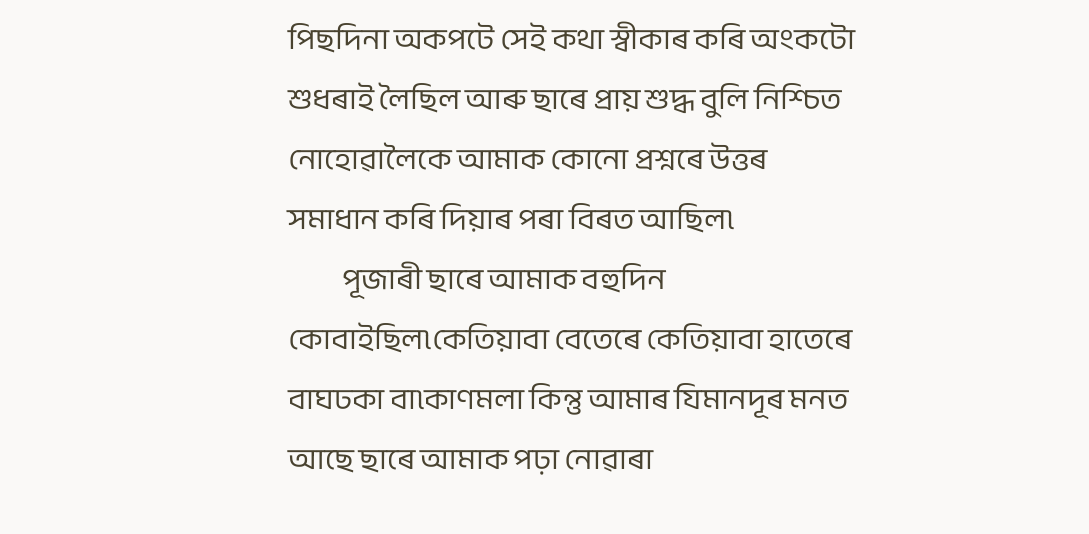পিছদিনা অকপটে সেই কথা স্বীকাৰ কৰি অংকটো শুধৰাই লৈছিল আৰু ছাৰে প্ৰায় শুদ্ধ বুলি নিশ্চিত নোহোৱালৈকে আমাক কোনো প্ৰশ্নৰে উত্তৰ সমাধান কৰি দিয়াৰ পৰা বিৰত আছিল৷
          পূজাৰী ছাৰে আমাক বহুদিন কোবাইছিল৷কেতিয়াবা বেতেৰে কেতিয়াবা হাতেৰে বাঘঢকা বা৷কাণমলা কিন্তু আমাৰ যিমানদূৰ মনত আছে ছাৰে আমাক পঢ়া নোৱাৰা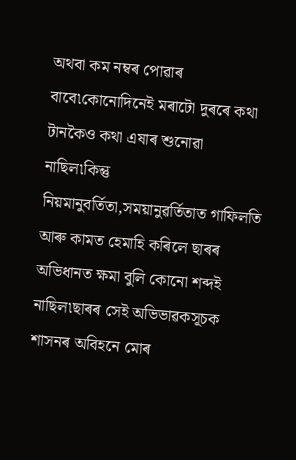অথবা কম নম্বৰ পোৱাৰ বাবে৷কোনোদিনেই মৰাটো দুৰৰে কথা টানকৈও কথা এষাৰ শুনোৱা নাছিল৷কিন্তু নিয়মানুবৰ্তিতা,সময়ানুৱৰ্তিতাত গাফিলতি আৰু কামত হেমাহি কৰিলে ছাৰৰ অভিধানত ক্ষমা বুলি কোনো শব্দই নাছিল৷ছাৰৰ সেই অভিভাৱকসূচক শাসনৰ অবিহনে মোৰ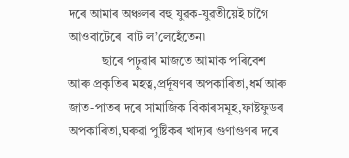দৰে আমাৰ অঞ্চলৰ বহু যুৱক-যুৱতীয়েই চাগৈ আওবাটেৰে  বাট ল’লেহেঁতেন৷
           ছাৰে পঢ়ুৱাৰ মাজতে আমাক পৰিবেশ আৰু প্ৰকৃতিৰ মহত্ব,প্ৰৰ্দূষণৰ অপকাৰিতা,ধৰ্ম আৰু জাত-পাতৰ দৰে সামাজিক বিকাৰসমূহ,ফাষ্টফুডৰ অপকাৰিতা,ঘৰুৱা পুষ্টিকৰ খাদ্যৰ গুণাগুণৰ দৰে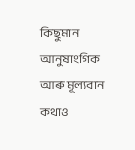কিছুমান আনুষাংগিক আৰু মূল্যবান কথাও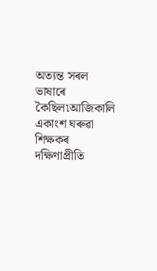অত্যন্ত সৰল ভাষাৰে কৈছিল৷আজিকালি একাংশ ঘৰুৱা শিক্ষকৰ দক্ষিণাপ্ৰীতি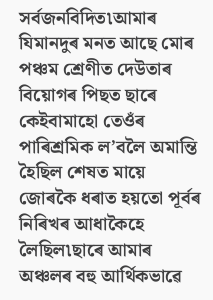সৰ্বজনবিদিত৷আমাৰ যিমানদুৰ মনত আছে মোৰ পঞ্চম শ্ৰেণীত দেউতাৰ বিয়োগৰ পিছত ছাৰে কেইবামাহো তেওঁৰ পাৰিশ্ৰমিক ল’বলৈ অমান্তি হৈছিল শেষত মায়ে জোৰকৈ ধৰাত হয়তো পূৰ্বৰ নিৰিখৰ আধাকৈহে লৈছিল৷ছাৰে আমাৰ অঞ্চলৰ বহু আৰ্থিকভাৱে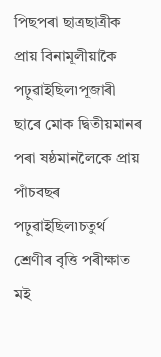পিছপৰা ছাত্ৰছাত্ৰীক প্ৰায় বিনামূলীয়াকৈ পঢ়ুৱাইছিল৷পূজাৰী ছাৰে মোক দ্বিতীয়মানৰ পৰা ষষ্ঠমানলৈকে প্ৰায় পাঁচবছৰ পঢ়ুৱাইছিল৷চতুৰ্থ শ্ৰেণীৰ বৃত্তি পৰীক্ষাত মই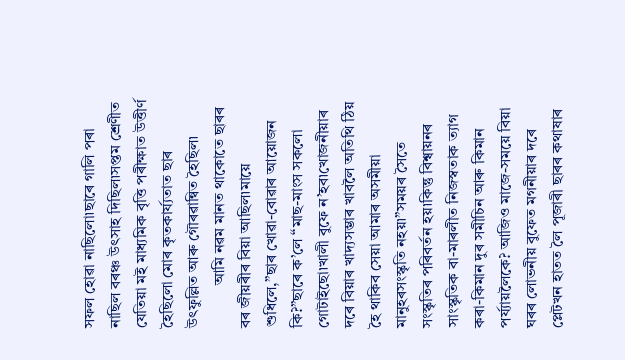সফল হোৱা নাছিলো৷ছাৰে গালি পৰা নাছিল বৰঞ্চ উৎসাহ দিছিল৷সপ্তম শ্ৰেণীত যেতিয়া মই মাধ্যমিক বৃত্তি পৰীক্ষাত উত্তীৰ্ণ হৈছিলো মোৰ কৃতকাৰ্য্যতাত ছাৰ উৎফুল্লিত আৰু গৌৰৱান্বিত হৈছিল৷
           আমি নৱম মানত থাকোতে ছাৰৰ বৰ জীয়ৰীৰ বিয়া আছিল৷মায়ে শুধিলে,”ছাৰ খোৱা-বোৱাৰ আয়োজন কি?”ছাৰে ক’লে “মাছ-মাংস সকলো গোটাইছো৷খালী বুফে ন’হব৷খোজনীয়াৰ দৰে বিয়াৰ খাদ্যসম্ভাৰ খাবলৈ অতিথি ঠিয় হৈ থাকিব সেয়া আমাৰ অসমীয়া মানুহৰসংস্কৃতি নহয়৷”সময়ৰ সৈতে সংস্কৃতিৰ পৰিবৰ্তন হয়৷কিন্তু বিশ্বায়নৰ সাংস্কৃতিক বা-মাৰলীত নিজস্বতাক ত্যাগ কৰা-কিমান দুৰ সমীচিন আৰু কিমান পৰ্য্যায়লৈকে? আজিও মাজে-সময়ে বিয়া ঘৰৰ লোভনীয় বুফেত মগনীয়াৰ দৰে প্লেটখন হাতত লৈ পূজাৰী ছাৰৰ কথাষাৰ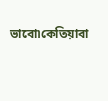ভাবো৷কেতিয়াবা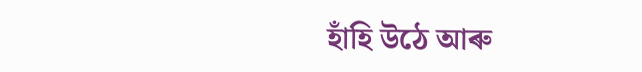হাঁহি উঠে আৰু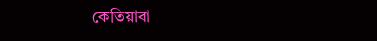কেতিয়াবা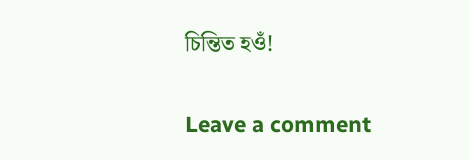চিন্তিত হওঁ!

Leave a comment